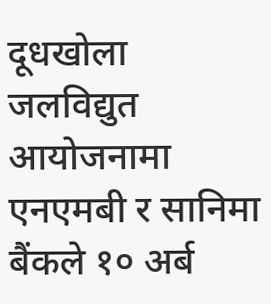दूधखोला जलविद्युत आयोजनामा एनएमबी र सानिमा बैंकले १० अर्ब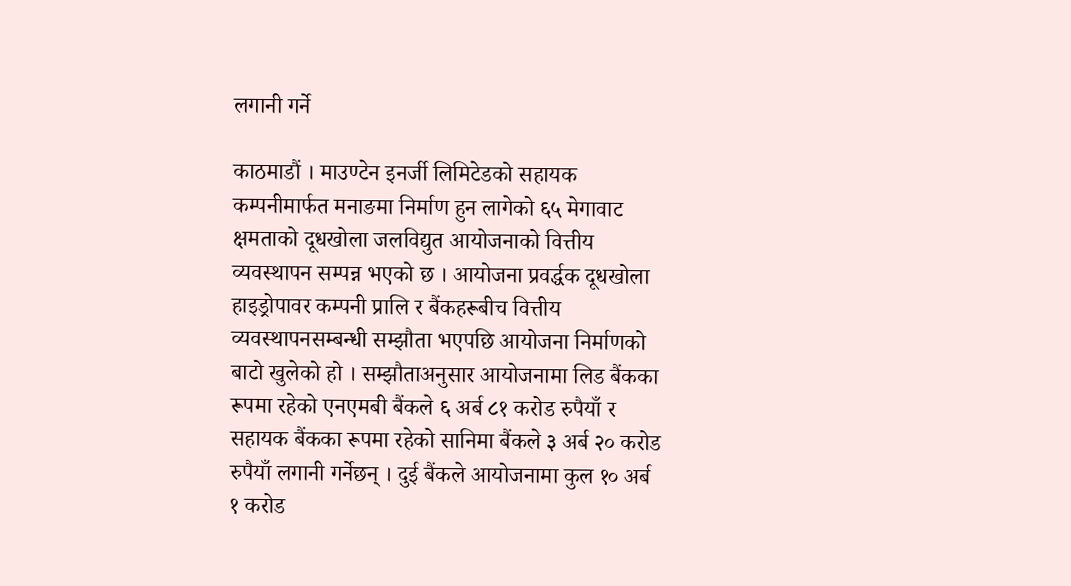लगानी गर्ने

काठमाडौं । माउण्टेन इनर्जी लिमिटेडको सहायक कम्पनीमार्फत मनाङमा निर्माण हुन लागेको ६५ मेगावाट क्षमताको दूधखोला जलविद्युत आयोजनाको वित्तीय व्यवस्थापन सम्पन्न भएको छ । आयोजना प्रवर्द्धक दूधखोला हाइड्रोपावर कम्पनी प्रालि र बैंकहरूबीच वित्तीय व्यवस्थापनसम्बन्धी सम्झौता भएपछि आयोजना निर्माणको बाटो खुलेको हो । सम्झौताअनुसार आयोजनामा लिड बैंकका रूपमा रहेको एनएमबी बैंकले ६ अर्ब ८१ करोड रुपैयाँ र सहायक बैंकका रूपमा रहेको सानिमा बैंकले ३ अर्ब २० करोड रुपैयाँ लगानी गर्नेछन् । दुई बैंकले आयोजनामा कुल १० अर्ब १ करोड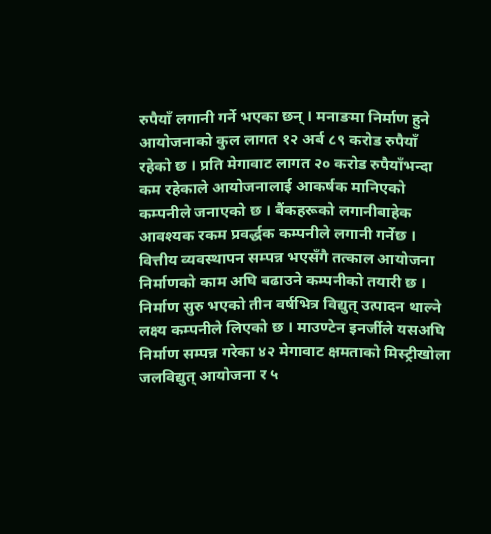रुपैयाँ लगानी गर्ने भएका छन् । मनाङमा निर्माण हुने आयोजनाको कुल लागत १२ अर्ब ८९ करोड रुपैयाँ रहेको छ । प्रति मेगावाट लागत २० करोड रुपैयाँभन्दा कम रहेकाले आयोजनालाई आकर्षक मानिएको कम्पनीले जनाएको छ । बैंकहरूको लगानीबाहेक आवश्यक रकम प्रवर्द्धक कम्पनीले लगानी गर्नेछ । वित्तीय व्यवस्थापन सम्पन्न भएसँगै तत्काल आयोजना निर्माणको काम अघि बढाउने कम्पनीको तयारी छ । निर्माण सुरु भएको तीन वर्षभित्र विद्युत् उत्पादन थाल्ने लक्ष्य कम्पनीले लिएको छ । माउण्टेन इनर्जीले यसअघि निर्माण सम्पन्न गरेका ४२ मेगावाट क्षमताको मिस्ट्रीखोला जलविद्युत् आयोजना र ५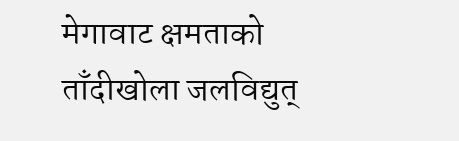मेगावाट क्षमताको ताँदीखोला जलविद्युत्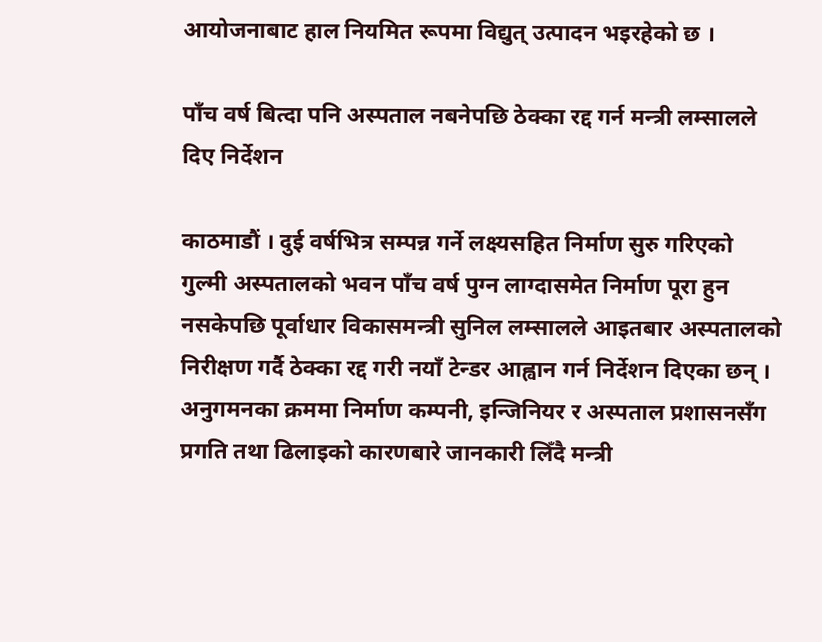आयोजनाबाट हाल नियमित रूपमा विद्युत् उत्पादन भइरहेको छ ।

पाँच वर्ष बित्दा पनि अस्पताल नबनेपछि ठेक्का रद्द गर्न मन्त्री लम्सालले दिए निर्देशन

काठमाडौं । दुई वर्षभित्र सम्पन्न गर्ने लक्ष्यसहित निर्माण सुरु गरिएको गुल्मी अस्पतालको भवन पाँच वर्ष पुग्न लाग्दासमेत निर्माण पूरा हुन नसकेपछि पूर्वाधार विकासमन्त्री सुनिल लम्सालले आइतबार अस्पतालको निरीक्षण गर्दै ठेक्का रद्द गरी नयाँ टेन्डर आह्वान गर्न निर्देशन दिएका छन् ।  अनुगमनका क्रममा निर्माण कम्पनी, इन्जिनियर र अस्पताल प्रशासनसँग प्रगति तथा ढिलाइको कारणबारे जानकारी लिँदै मन्त्री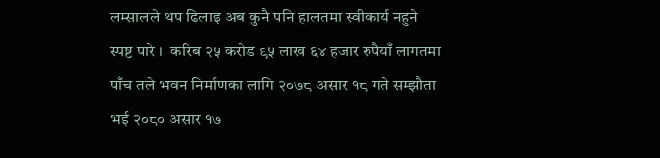लम्सालले थप ढिलाइ अब कुनै पनि हालतमा स्वीकार्य नहुने स्पष्ट पारे ।  करिब २५ करोड ९५ लाख ६४ हजार रुपैयाँ लागतमा पाँच तले भवन निर्माणका लागि २०७८ असार १८ गते सम्झौता भई २०८० असार १७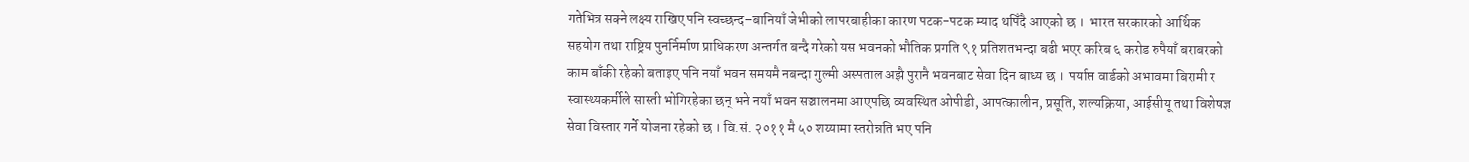गतेभित्र सक्ने लक्ष्य राखिए पनि स्वच्छन्द–बानियाँ जेभीको लापरबाहीका कारण पटक-पटक म्याद थपिँदै आएको छ ।  भारत सरकारको आर्थिक सहयोग तथा राष्ट्रिय पुनर्निर्माण प्राधिकरण अन्तर्गत बन्दै गरेको यस भवनको भौतिक प्रगति ९१ प्रतिशतभन्दा बढी भएर करिब ६ करोड रुपैयाँ बराबरको काम बाँकी रहेको बताइए पनि नयाँ भवन समयमै नबन्दा गुल्मी अस्पताल अझै पुरानै भवनबाट सेवा दिन बाध्य छ ।  पर्याप्त वार्डको अभावमा बिरामी र स्वास्थ्यकर्मीले सास्ती भोगिरहेका छन् भने नयाँ भवन सञ्चालनमा आएपछि व्यवस्थित ओपीडी, आपत्कालीन, प्रसूति, शल्यक्रिया, आईसीयू तथा विशेषज्ञ सेवा विस्तार गर्ने योजना रहेको छ । वि.सं. २०११ मै ५० शय्यामा स्तरोन्नति भए पनि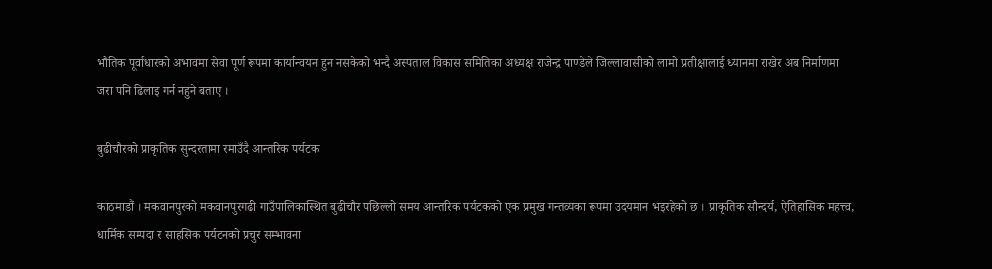भौतिक पूर्वाधारको अभावमा सेवा पूर्ण रूपमा कार्यान्वयन हुन नसकेको भन्दै अस्पताल विकास समितिका अध्यक्ष राजेन्द्र पाण्डेले जिल्लावासीको लामो प्रतीक्षालाई ध्यानमा राखेर अब निर्माणमा जरा पनि ढिलाइ गर्न नहुने बताए ।

बुढीचौरको प्राकृतिक सुन्दरतामा रमाउँदै आन्तरिक पर्यटक

काठमाडौं । मकवानपुरको मकवानपुरगढी गाउँपालिकास्थित बुढीचौर पछिल्लो समय आन्तरिक पर्यटकको एक प्रमुख गन्तव्यका रूपमा उदयमान भइरहेको छ । प्राकृतिक सौन्दर्य, ऐतिहासिक महत्त्व, धार्मिक सम्पदा र साहसिक पर्यटनको प्रचुर सम्भावना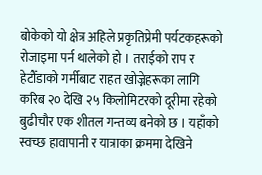बोकेको यो क्षेत्र अहिले प्रकृतिप्रेमी पर्यटकहरूको रोजाइमा पर्न थालेको हो । तराईको राप र हेटौँडाको गर्मीबाट राहत खोज्नेहरूका लागि करिब २० देखि २५ किलोमिटरको दूरीमा रहेको बुढीचौर एक शीतल गन्तव्य बनेको छ । यहाँको स्वच्छ हावापानी र यात्राका क्रममा देखिने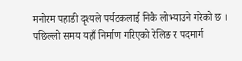मनोरम पहाडी दृश्यले पर्यटकलाई निकै लोभ्याउने गरेको छ । पछिल्लो समय यहाँ निर्माण गरिएको रेलिङ र पदमार्ग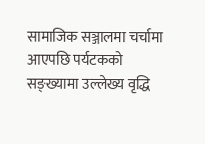सामाजिक सञ्जालमा चर्चामा आएपछि पर्यटकको सङ्ख्यामा उल्लेख्य वृद्धि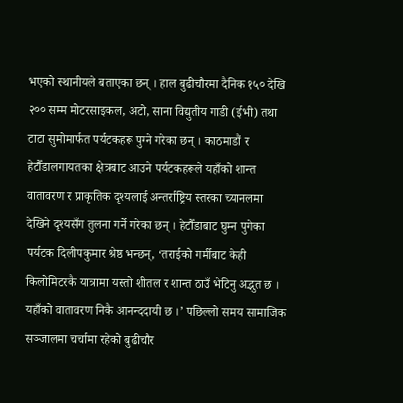भएको स्थानीयले बताएका छन् । हाल बुढीचौरमा दैनिक १५० देखि २०० सम्म मोटरसाइकल, अटो, साना विद्युतीय गाडी (ईभी) तथा टाटा सुमोमार्फत पर्यटकहरू पुग्ने गरेका छन् । काठमाडौं र हेटौँडालगायतका क्षेत्रबाट आउने पर्यटकहरूले यहाँको शान्त वातावरण र प्राकृतिक दृश्यलाई अन्तर्राष्ट्रिय स्तरका च्यानलमा देखिने दृश्यसँग तुलना गर्ने गरेका छन् । हेटौँडाबाट घुम्न पुगेका पर्यटक दिलीपकुमार श्रेष्ठ भन्छन्, ‘तराईको गर्मीबाट केही किलोमिटरकै यात्रामा यस्तो शीतल र शान्त ठाउँ भेटिनु अद्भुत छ । यहाँको वातावरण निकै आनन्ददायी छ ।’ पछिल्लो समय सामाजिक सञ्जालमा चर्चामा रहेको बुढीचौर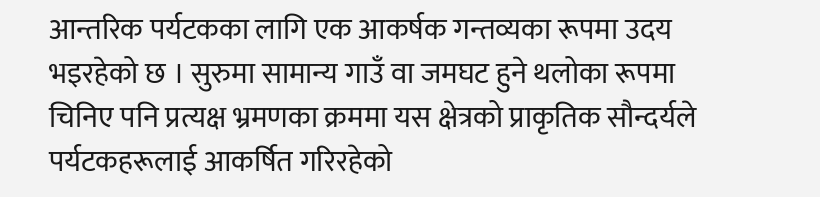आन्तरिक पर्यटकका लागि एक आकर्षक गन्तव्यका रूपमा उदय भइरहेको छ । सुरुमा सामान्य गाउँ वा जमघट हुने थलोका रूपमा चिनिए पनि प्रत्यक्ष भ्रमणका क्रममा यस क्षेत्रको प्राकृतिक सौन्दर्यले पर्यटकहरूलाई आकर्षित गरिरहेको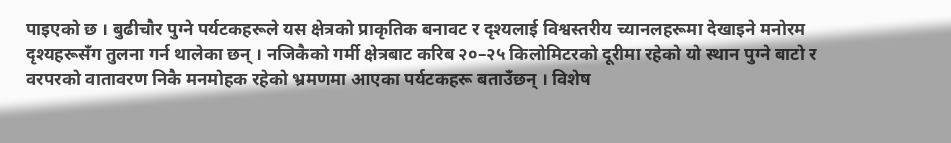पाइएको छ । बुढीचौर पुग्ने पर्यटकहरूले यस क्षेत्रको प्राकृतिक बनावट र दृश्यलाई विश्वस्तरीय च्यानलहरूमा देखाइने मनोरम दृश्यहरूसँग तुलना गर्न थालेका छन् । नजिकैको गर्मी क्षेत्रबाट करिब २०–२५ किलोमिटरको दूरीमा रहेको यो स्थान पुग्ने बाटो र वरपरको वातावरण निकै मनमोहक रहेको भ्रमणमा आएका पर्यटकहरू बताउँछन् । विशेष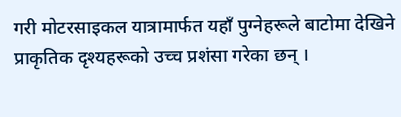गरी मोटरसाइकल यात्रामार्फत यहाँ पुग्नेहरूले बाटोमा देखिने प्राकृतिक दृश्यहरूको उच्च प्रशंसा गरेका छन् ।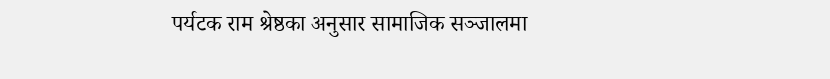पर्यटक राम श्रेष्ठका अनुसार सामाजिक सञ्जालमा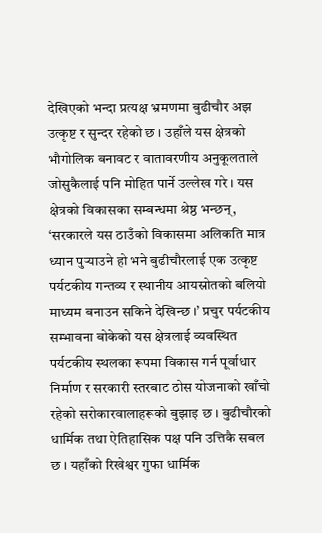देखिएको भन्दा प्रत्यक्ष भ्रमणमा बुढीचौर अझ उत्कृष्ट र सुन्दर रहेको छ । उहाँले यस क्षेत्रको भौगोलिक बनावट र वातावरणीय अनुकूलताले जोसुकैलाई पनि मोहित पार्ने उल्लेख गरे । यस क्षेत्रको विकासका सम्बन्धमा श्रेष्ठ भन्छन्, ‘सरकारले यस ठाउँको विकासमा अलिकति मात्र ध्यान पुर्‍याउने हो भने बुढीचौरलाई एक उत्कृष्ट पर्यटकीय गन्तव्य र स्थानीय आयस्रोतको बलियो माध्यम बनाउन सकिने देखिन्छ ।’ प्रचुर पर्यटकीय सम्भावना बोकेको यस क्षेत्रलाई व्यवस्थित पर्यटकीय स्थलका रूपमा विकास गर्न पूर्वाधार निर्माण र सरकारी स्तरबाट ठोस योजनाको खाँचो रहेको सरोकारवालाहरूको बुझाइ छ । बुढीचौरको धार्मिक तथा ऐतिहासिक पक्ष पनि उत्तिकै सबल छ । यहाँको रिखेश्वर गुफा धार्मिक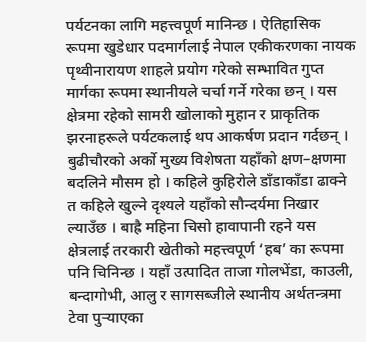पर्यटनका लागि महत्त्वपूर्ण मानिन्छ । ऐतिहासिक रूपमा खुडेधार पदमार्गलाई नेपाल एकीकरणका नायक पृथ्वीनारायण शाहले प्रयोग गरेको सम्भावित गुप्त मार्गका रूपमा स्थानीयले चर्चा गर्ने गरेका छन् । यस क्षेत्रमा रहेको सामरी खोलाको मुहान र प्राकृतिक झरनाहरूले पर्यटकलाई थप आकर्षण प्रदान गर्दछन् । बुढीचौरको अर्को मुख्य विशेषता यहाँको क्षण–क्षणमा बदलिने मौसम हो । कहिले कुहिरोले डाँडाकाँडा ढाक्ने त कहिले खुल्ने दृश्यले यहाँको सौन्दर्यमा निखार ल्याउँछ । बाह्रै महिना चिसो हावापानी रहने यस क्षेत्रलाई तरकारी खेतीको महत्त्वपूर्ण ‘हब’ का रूपमा पनि चिनिन्छ । यहाँ उत्पादित ताजा गोलभेंडा, काउली, बन्दागोभी, आलु र सागसब्जीले स्थानीय अर्थतन्त्रमा टेवा पुर्‍याएका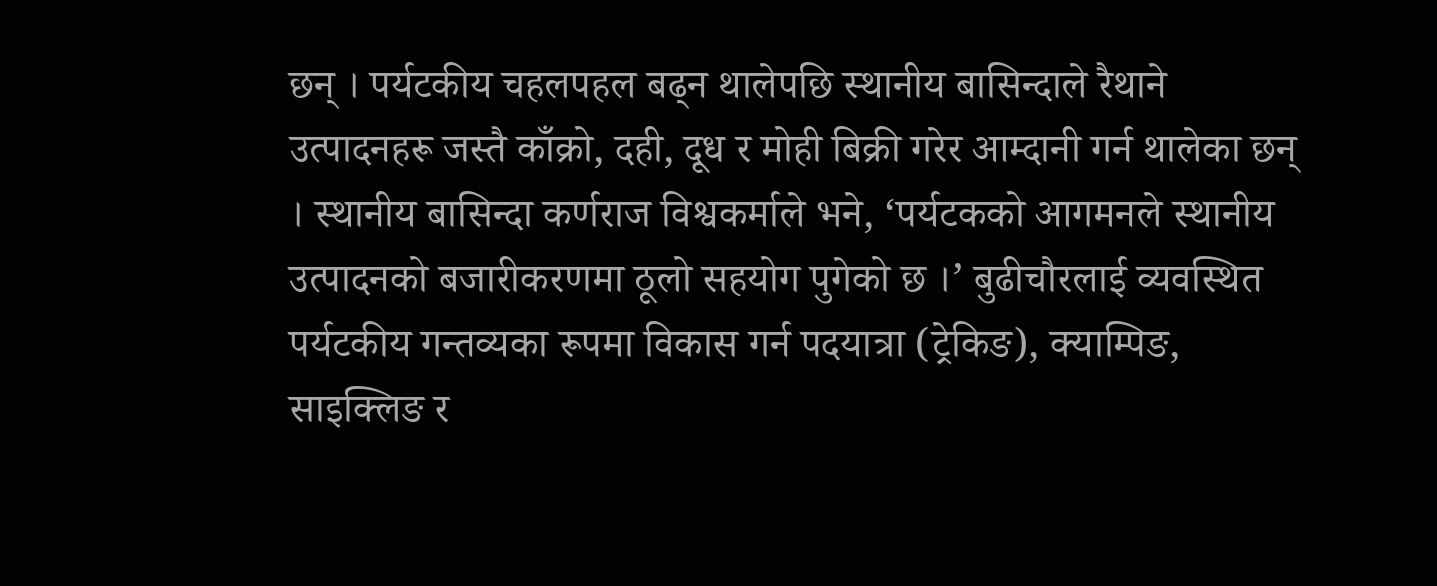छन् । पर्यटकीय चहलपहल बढ्न थालेपछि स्थानीय बासिन्दाले रैथाने उत्पादनहरू जस्तै काँक्रो, दही, दूध र मोही बिक्री गरेर आम्दानी गर्न थालेका छन् । स्थानीय बासिन्दा कर्णराज विश्वकर्माले भने, ‘पर्यटकको आगमनले स्थानीय उत्पादनको बजारीकरणमा ठूलो सहयोग पुगेको छ ।’ बुढीचौरलाई व्यवस्थित पर्यटकीय गन्तव्यका रूपमा विकास गर्न पदयात्रा (ट्रेकिङ), क्याम्पिङ, साइक्लिङ र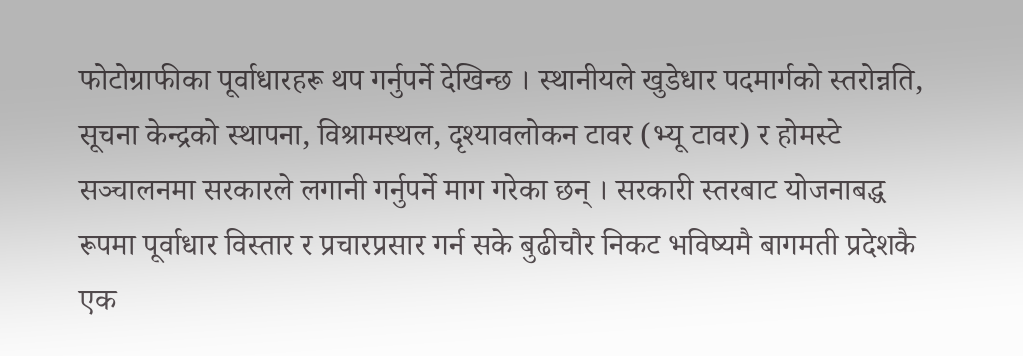फोटोग्राफीका पूर्वाधारहरू थप गर्नुपर्ने देखिन्छ । स्थानीयले खुडेधार पदमार्गको स्तरोन्नति, सूचना केन्द्रको स्थापना, विश्रामस्थल, दृश्यावलोकन टावर (भ्यू टावर) र होमस्टे सञ्चालनमा सरकारले लगानी गर्नुपर्ने माग गरेका छन् । सरकारी स्तरबाट योजनाबद्ध रूपमा पूर्वाधार विस्तार र प्रचारप्रसार गर्न सके बुढीचौर निकट भविष्यमै बागमती प्रदेशकै एक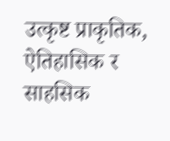उत्कृष्ट प्राकृतिक, ऐतिहासिक र साहसिक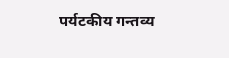पर्यटकीय गन्तव्य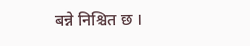बन्ने निश्चित छ ।